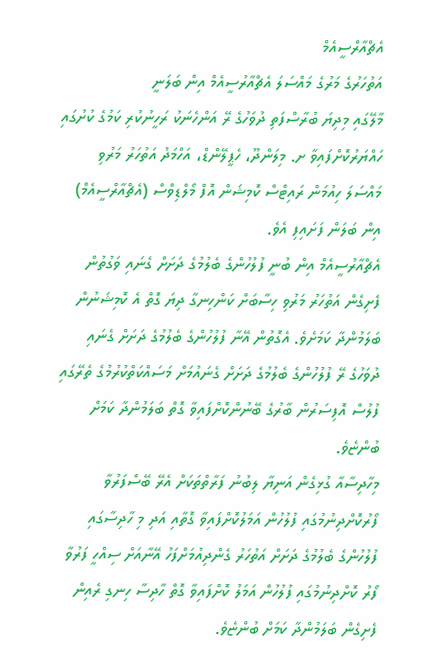އެޗްއާރްސީއެމް
އަތުހަރުގެ މަރުގެ މައްސަލަ އެޗްއާރުސީއެމް އިން ބަލަނީ
މާލޭގައި މިދިޔަ ބުރާސްފަތި ދުވަހުގެ ރޭ އަންހެނަކު ރަހީނުކުރި ކަމުގެ ކުށުގައި ހައްޔަރުކޮށްފައިވާ ށ. މިލަންދޫ، ހެޕީލޭންޑް، އަހްމަދު އަތުހަރު މަރުވި މައްސަލަ ހިއުމަން ރައިޓްސް ކޮމިޝަން އޮފް މޯލްޑިވްސް (އެޗްއާރްސީއެމް) އިން ބަލަން ފަށައިފި އެވެ.
އެޗްއާރުސީއެމް އިން ބުނީ ފުލުހުންގެ ބެލުމުގެ ދަށަށް ގެނައި ވަގުތުން ފެށިގެން އަތުހަރު މަރުވި ހިސާބަށް ކަންހިނގާ ދިޔަ ގޮތް އެ ކޮމިޝަނުން ބަލަމުންދާ ކަމަށެވެ. އެގޮތުން އޭނާ ފުލުހުންގެ ބެލުމުގެ ދަށަށް ގެނައި ދުވަހުގެ ރޭ ފުލުހުންގެ ބެލުމުގެ ދަށަށް ގެނައުމަށް މަސައްކަތްކުރުމުގެ ތެރޭގައި ފުލުސް އޮފިސަރުން ބާރުގެ ބޭނުންކޮށްފައިވާ ގޮތް ބަލަމުންދާ ކަމަށް ބުންޏެވެ.
މިހާދިސާއާ ގުޅިގެން އަނިޔާ ލިބުނު ފަރާތްތަކަށް އެރޭ ބޭސްފަރުވާ ފޯރުކޮށްދިނުމުގައި ފުލުހުން އަމަލުކޮށްފައިވާ ގޮތާއި އަދި މި ހާދިސާގައި ފުލުހުންގެ ބެލުމުގެ ދަށަށް އަތުހަރު ގެންދިއުމަށްފަހު އޭނާއަށް ސިއްހީ ފަރުވާ ފޯރު ކޮށްދިނުމުގައި ފުލުހުން އަމަލު ކޮށްފައިވާ ގޮތް ހާދިސާ ހިނގި ރެއިން ފެށިގެން ބަލަމުންދާ ކަމަށް ބުންޏެވެ.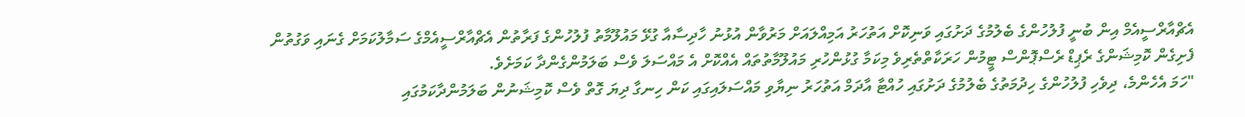އެޗްއާރްސީއެމް އިން ބުނީ ފުލުހުންގެ ބެލުމުގެ ދަށުގައި ވަނިކޮށް އަތުހަރު އަމިއްލައަށް މަރުވާން އުޅުނު ހާދިސާއާ ގުޅޭ މައުލޫމާތު ފުލުހުންގެ ފަރާތުން އެޗްއާރްސީއެމްގެ ސަމާލުކަމަށް ގެނައި ވަގުތުން ފެށިގެން ކޮމިޝަންގެ ރެޕިޑް ރެސްޕޮންސް ޓީމުން ހަރަކާތްތެރިވެ މިކަމާ ގުޅުންހުރި މައުލޫމާތުތައް އެއްކޮށް އެ މައްސަލަ ވެސް ބަލަމުންގެންދާ ކަމަށެވެ.
"ހަމަ އެހެންމެ، ދިވެހި ފުލުހުންގެ ހިދުމަތުގެ ބެލުމުގެ ދަށުގައި ހުއްޓާ އާދަމް އަތުހަރު ނިޔާވި މައްސަލައިގައި ކަން ހިނގާ ދިޔަ ގޮތް ވެސް ކޮމިޝަނުން ބަލަމުންދާކަމުގައި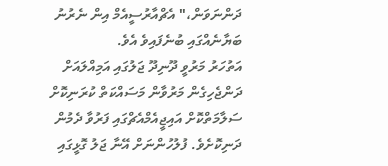ދަންނަވަން،" އެޗްއާރުސީއެމް އިން ނެރުނު ބަޔާނެއްގައި ބުނެފައިވެ އެވެ.
އަތުހަރު މަރުވީ ދޫނިދޫ ޖަލުގައި އަމިއްލައަށް ދަންޖެހިގެން މަރުވާން މަސައްކަތް ކުރަނިކޮށް ސަލާމަތްކޮށް އައިޖީއެމްއެޗްގައި ފަރުވާ ދެމުން ދަނިކޮށެވެ. ފުލުހުންނަށް އޭނާ ޖަލު ގޮޅީގައި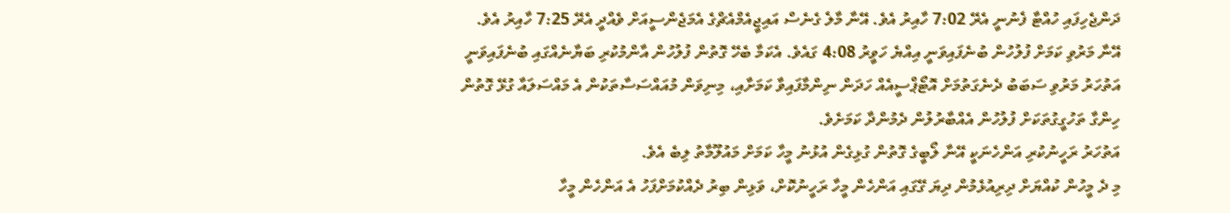ދަންޖެހިފައި ހުއްޓާ ފެނުނީ އެރޭ 7:02 ހާއިރު އެވެ. އޭނާ މާލެ ގެނެސް އައިޖީއެމްއެޗްގެ އެމަޖެންސީއަށް ވެއްދީ އެރޭ 7:25 ހާއިރު އެވެ.
އޭނާ މަރުވި ކަމަށް ފުލުހުން ބުނެފައިވަނީ އިއްޔެ ހަވީރު 4:08 ގައެވެ. އެކަމާ ބެހޭ ގޮތުން ފުލުހުން އާންމުކުރި ބަޔާނެއްގައި ބުނެފައިވަނީ އަތުހަރު މަރުވި ސަބަބު ދެނެގަތުމަށް އޮޓޯޕްސީއެއް ހަދަން ނިންމާފައިވާ ކަމަށާއި، މިނިވަން މުއައްސަސާތަކުން އެ މައްސަލައާ ގުޅޭ ގޮތުން ހިންގާ ތަހުގީގުތަކަށް ފުލުހުން އެއްބާރުލުން ދެމުންދާ ކަމަށެވެ.
އަތުހަރު ރަހީނުކުރި އަންހެނަކީ އޭނާ ލޯބީގެ ގޮތުން ގުޅިގެން އުޅުނު މީހާ ކަމަށް މައުލޫމާތު ލިބެ އެވެ.
މި ދެ މީހުން ކުއްޔަށް ދިރިއުޅެމުން ދިޔަ ގޭގައި އަންހެން މީހާ ރަހީނުކޮށް، ވަޅިން ބިރު ދެއްކުމަށްފަހު އެ އަންހެން މީހާ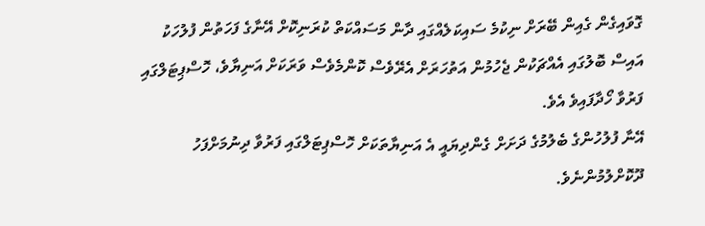ގޮވައިގެން ގެއިން ބޭރަށް ނިކުމެ ސައިކަލެއްގައި ދާން މަސައްކަތް ކުރަނިކޮށް އޭނާގެ ފަހަތުން ފުލުހަކު އައިސް ބޮލުގައި އެއްޗަކުން ޖެހުމުން އަތުހަރަށް އެރޭވެސް ކޮންމެވެސް ވަރަކަށް އަނިޔާވެ، ހޮސްޕިޓަލްގައި ފަރުވާ ހޯދާފައިވެ އެވެ.
އޭނާ ފުލުހުންގެ ބެލުމުގެ ދަށަށް ގެންދިޔައީ އެ އަނިޔާތަކަށް ހޮސްޕިޓަލްގައި ފަރުވާ ދިނުމަށްފަހު ދޫކޮށްލުމުންނެވެ.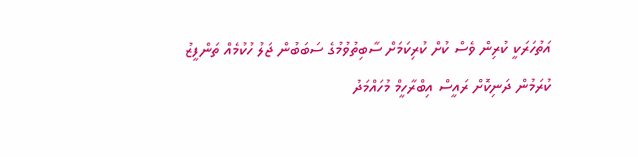އަތުހަރަކީ ކުރިން ވެސް ކުށް ކުރިކަމަށް ސާބިތުވުމުގެ ސަބަބުން ޖަލު ހުކުމެއް ތަންފީޒު ކުރަމުން ދަނިކޮށް ރައީސް އިބްރާހީމް މުހައްމަދު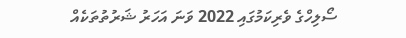ސޯލިހްގެ ވެރިކަމުގައި 2022 ވަނަ އަހަރު ޝަރުތުތަކެއް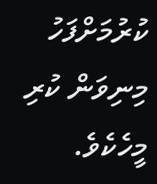ކުރުމަށްފަހު މިނިވަން ކުރި މީހެކެވެ.